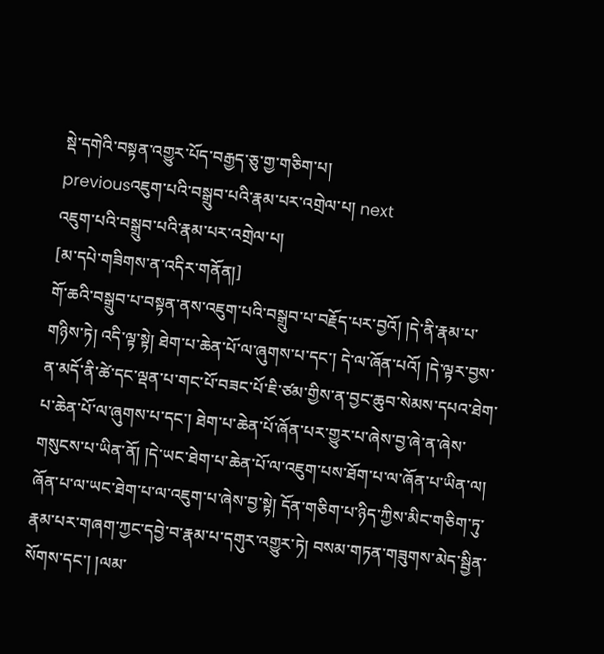སྡེ་དགེའི་བསྟན་འགྱུར་པོད་བརྒྱད་ཅུ་གྱ་གཅིག་པ།
previousའཇུག་པའི་བསྒྲུབ་པའི་རྣམ་པར་འགྲེལ་པ། next
འཇུག་པའི་བསྒྲུབ་པའི་རྣམ་པར་འགྲེལ་པ།
[མ་དཔེ་གཟིགས་ན་འདིར་གནོན།]
གོ་ཆའི་བསྒྲུབ་པ་བསྟན་ནས་འཇུག་པའི་བསྒྲུབ་པ་བརྗོད་པར་བྱའོ། །དེ་ནི་རྣམ་པ་གཉིས་ཏེ། འདི་ལྟ་སྟེ། ཐེག་པ་ཆེན་པོ་ལ་ཞུགས་པ་དང་། དེ་ལ་ཞོན་པའོ། །དེ་ལྟར་བྱས་ན་མདོ་ནི་ཚེ་དང་ལྡན་པ་གང་པོ་བཟང་པོ་ཇི་ཙམ་གྱིས་ན་བྱང་ཆུབ་སེམས་དཔའ་ཐེག་པ་ཆེན་པོ་ལ་ཞུགས་པ་དང་། ཐེག་པ་ཆེན་པོ་ཞོན་པར་གྱུར་པ་ཞེས་བྱ་ཞེ་ན་ཞེས་གསུངས་པ་ཡིན་ནོ། །དེ་ཡང་ཐེག་པ་ཆེན་པོ་ལ་འཇུག་པས་ཐོག་པ་ལ་ཞོན་པ་ཡིན་ལ། ཞོན་པ་ལ་ཡང་ཐེག་པ་ལ་འཇུག་པ་ཞེས་བྱ་སྟེ། དོན་གཅིག་པ་ཉིད་ཀྱིས་མིང་གཅིག་ཏུ་རྣམ་པར་གཞག་ཀྱང་དབྱེ་བ་རྣམ་པ་དགུར་འགྱུར་ཏེ། བསམ་གཏན་གཟུགས་མེད་སྦྱིན་སོགས་དང་། །ལམ་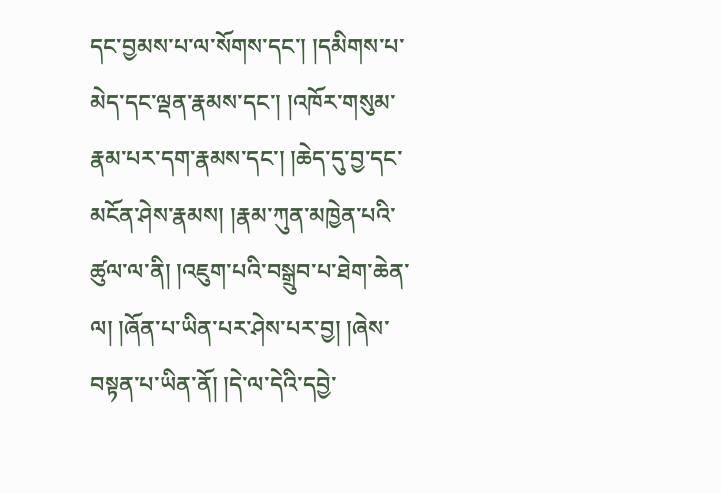དང་བྱམས་པ་ལ་སོགས་དང་། །དམིགས་པ་མེད་དང་ལྡན་རྣམས་དང་། །འཁོར་གསུམ་རྣམ་པར་དག་རྣམས་དང་། །ཆེད་དུ་བྱ་དང་མངོན་ཤེས་རྣམས། །རྣམ་ཀུན་མཁྱེན་པའི་ཚུལ་ལ་ནི། །འཇུག་པའི་བསྒྲུབ་པ་ཐེག་ཆེན་ལ། །ཞོན་པ་ཡིན་པར་ཤེས་པར་བྱ། །ཞེས་བསྟན་པ་ཡིན་ནོ། །དེ་ལ་དེའི་དབྱེ་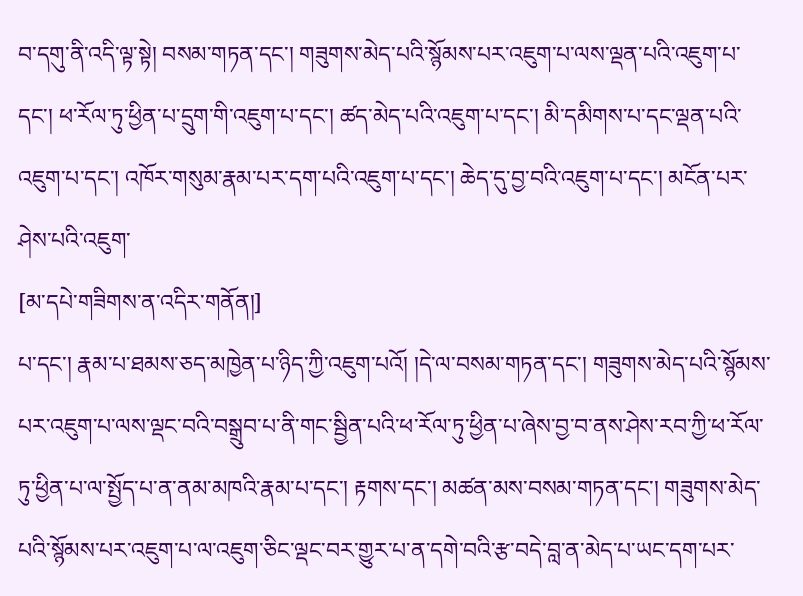བ་དགུ་ནི་འདི་ལྟ་སྟེ། བསམ་གཏན་དང་། གཟུགས་མེད་པའི་སྙོམས་པར་འཇུག་པ་ལས་ལྡན་པའི་འཇུག་པ་དང་། ཕ་རོལ་ཏུ་ཕྱིན་པ་དྲུག་གི་འཇུག་པ་དང་། ཚད་མེད་པའི་འཇུག་པ་དང་། མི་དམིགས་པ་དང་ལྡན་པའི་འཇུག་པ་དང་། འཁོར་གསུམ་རྣམ་པར་དག་པའི་འཇུག་པ་དང་། ཆེད་དུ་བྱ་བའི་འཇུག་པ་དང་། མངོན་པར་ཤེས་པའི་འཇུག་
[མ་དཔེ་གཟིགས་ན་འདིར་གནོན།]
པ་དང་། རྣམ་པ་ཐམས་ཅད་མཁྱེན་པ་ཉིད་ཀྱི་འཇུག་པའོ། །དེ་ལ་བསམ་གཏན་དང་། གཟུགས་མེད་པའི་སྙོམས་པར་འཇུག་པ་ལས་ལྡང་བའི་བསྒྲུབ་པ་ནི་གང་སྦྱིན་པའི་ཕ་རོལ་ཏུ་ཕྱིན་པ་ཞེས་བྱ་བ་ནས་ཤེས་རབ་ཀྱི་ཕ་རོལ་ཏུ་ཕྱིན་པ་ལ་སྤྱོད་པ་ན་ནམ་མཁའི་རྣམ་པ་དང་། རྟགས་དང་། མཚན་མས་བསམ་གཏན་དང་། གཟུགས་མེད་པའི་སྙོམས་པར་འཇུག་པ་ལ་འཇུག་ཅིང་ལྡང་བར་གྱུར་པ་ན་དགེ་བའི་རྩ་བདེ་བླ་ན་མེད་པ་ཡང་དག་པར་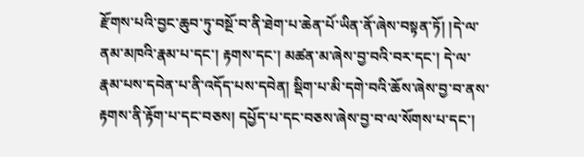རྫོགས་པའི་བྱང་ཆུབ་ཏུ་བསྔོ་བ་ནི་ཐེག་པ་ཆེན་པོ་ཡིན་ནོ་ཞེས་བསྟན་ཏོ། །དེ་ལ་ནམ་མཁའི་རྣམ་པ་དང་། རྟགས་དང་། མཚན་མ་ཞེས་བྱ་བའི་བར་དང་། དེ་ལ་རྣམ་པས་དབེན་པ་ནི་འདོད་པས་དབེན། སྡིག་པ་མི་དགེ་བའི་ཆོས་ཞེས་བྱ་བ་ནས་རྟགས་ནི་རྟོག་པ་དང་བཅས། དཔྱོད་པ་དང་བཅས་ཞེས་བྱ་བ་ལ་སོགས་པ་དང་།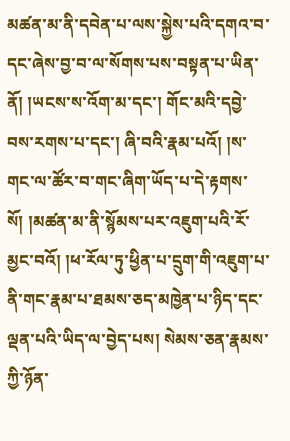མཚན་མ་ནི་དབེན་པ་ལས་སྐྱེས་པའི་དགའ་བ་དང་ཞེས་བྱ་བ་ལ་སོགས་པས་བསྟན་པ་ཡིན་ནོ། །ཡངས་ས་འོག་མ་དང་། གོང་མའི་དབྱེ་བས་རགས་པ་དང་། ཞི་བའི་རྣམ་པའོ། །ས་གང་ལ་ཚོར་བ་གང་ཞིག་ཡོད་པ་དེ་རྟགས་སོ། །མཚན་མ་ནི་སྙོམས་པར་འཇུག་པའི་རོ་མྱང་བའོ། །ཕ་རོལ་ཏུ་ཕྱིན་པ་དྲུག་གི་འཇུག་པ་ནི་གང་རྣམ་པ་ཐམས་ཅད་མཁྱེན་པ་ཉིད་དང་ལྡན་པའི་ཡིད་ལ་བྱེད་པས། སེམས་ཅན་རྣམས་ཀྱི་ཉོན་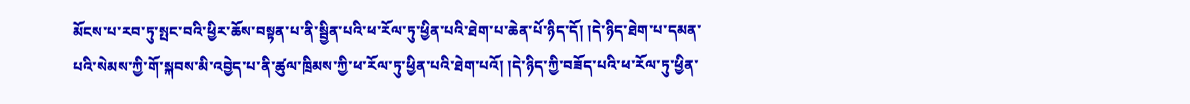མོངས་པ་རབ་ཏུ་སྤང་བའི་ཕྱིར་ཆོས་བསྟན་པ་ནི་སྦྱིན་པའི་ཕ་རོལ་ཏུ་ཕྱིན་པའི་ཐེག་པ་ཆེན་པོ་ཉིད་དོ། །དེ་ཉིད་ཐེག་པ་དམན་པའི་སེམས་ཀྱི་གོ་སྐབས་མི་འབྱེད་པ་ནི་ཚུལ་ཁྲིམས་ཀྱི་ཕ་རོལ་ཏུ་ཕྱིན་པའི་ཐེག་པའོ། །དེ་ཉིད་ཀྱི་བཟོད་པའི་ཕ་རོལ་ཏུ་ཕྱིན་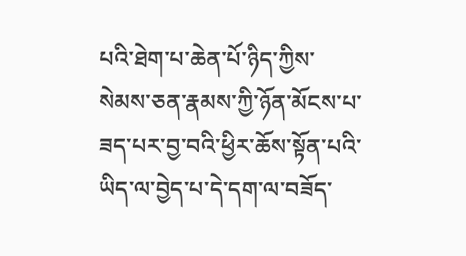པའི་ཐེག་པ་ཆེན་པོ་ཉིད་ཀྱིས་སེམས་ཅན་རྣམས་ཀྱི་ཉོན་མོངས་པ་ཟད་པར་བྱ་བའི་ཕྱིར་ཆོས་སྟོན་པའི་ཡིད་ལ་བྱེད་པ་དེ་དག་ལ་བཟོད་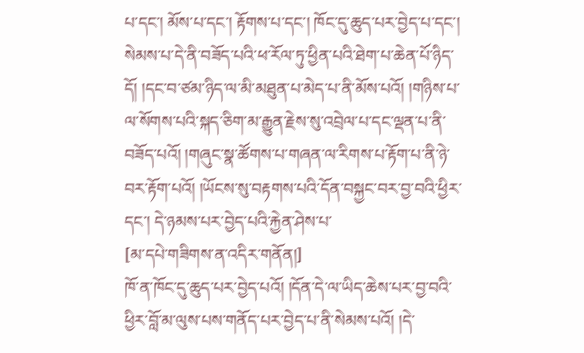པ་དང་། མོས་པ་དང་། རྟོགས་པ་དང་། ཁོང་དུ་ཆུད་པར་བྱེད་པ་དང་། སེམས་པ་དེ་ནི་བཟོད་པའི་ཕ་རོལ་ཏུ་ཕྱིན་པའི་ཐེག་པ་ཆེན་པོ་ཉིད་དོ། །དང་བ་ཙམ་ཉིད་ལ་མི་མཐུན་པ་མེད་པ་ནི་མོས་པའོ། །གཉིས་པ་ལ་སོགས་པའི་སྐད་ཅིག་མ་རྒྱུན་རྗེས་སུ་འབྲེལ་པ་དང་ལྡན་པ་ནི་བཟོད་པའོ། །གཞུང་སྣ་ཚོགས་པ་གཞན་ལ་རིགས་པ་རྟོག་པ་ནི་ཉེ་བར་རྟོག་པའོ། །ཡོངས་སུ་བརྟགས་པའི་དོན་བསྐྱང་བར་བྱ་བའི་ཕྱིར་དང་། དེ་ཉམས་པར་བྱེད་པའི་རྐྱེན་ཤེས་པ་
[མ་དཔེ་གཟིགས་ན་འདིར་གནོན།]
ཁོ་ན་ཁོང་དུ་ཆུད་པར་བྱེད་པའོ། །དོན་དེ་ལ་ཡིད་ཆེས་པར་བྱ་བའི་ཕྱིར་བློ་མ་ལུས་པས་གནོད་པར་བྱེད་པ་ནི་སེམས་པའོ། །དེ་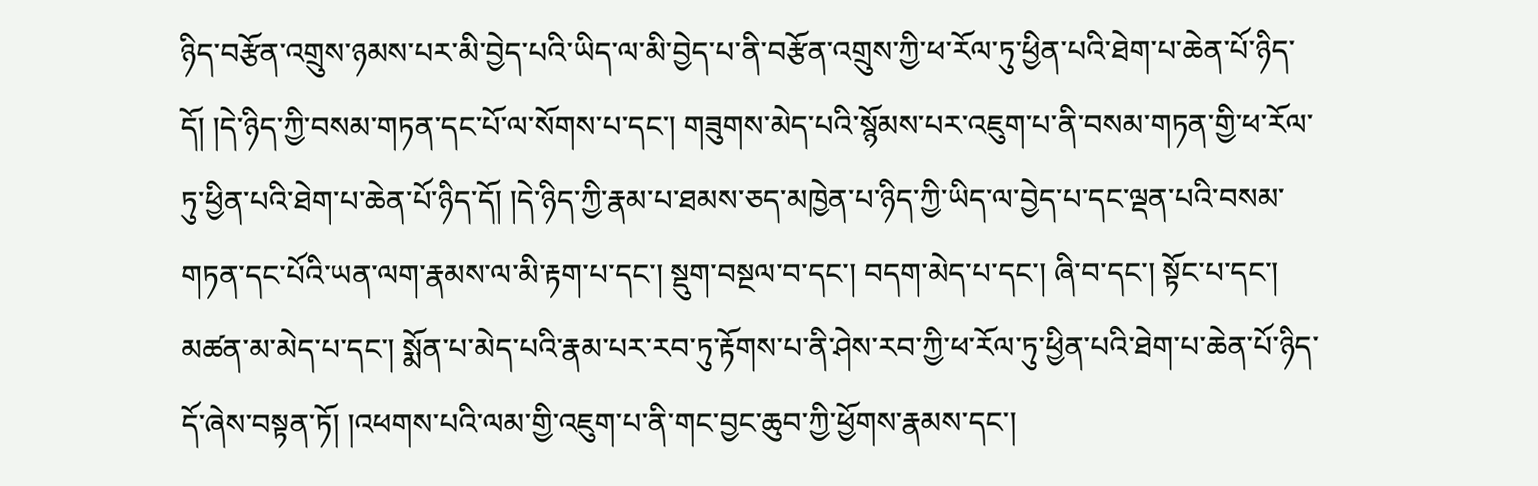ཉིད་བརྩོན་འགྲུས་ཉམས་པར་མི་བྱེད་པའི་ཡིད་ལ་མི་བྱེད་པ་ནི་བརྩོན་འགྲུས་ཀྱི་ཕ་རོལ་ཏུ་ཕྱིན་པའི་ཐེག་པ་ཆེན་པོ་ཉིད་དོ། །དེ་ཉིད་ཀྱི་བསམ་གཏན་དང་པོ་ལ་སོགས་པ་དང་། གཟུགས་མེད་པའི་སྙོམས་པར་འཇུག་པ་ནི་བསམ་གཏན་གྱི་ཕ་རོལ་ཏུ་ཕྱིན་པའི་ཐེག་པ་ཆེན་པོ་ཉིད་དོ། །དེ་ཉིད་ཀྱི་རྣམ་པ་ཐམས་ཅད་མཁྱེན་པ་ཉིད་ཀྱི་ཡིད་ལ་བྱེད་པ་དང་ལྡན་པའི་བསམ་གཏན་དང་པོའི་ཡན་ལག་རྣམས་ལ་མི་རྟག་པ་དང་། སྡུག་བསྔལ་བ་དང་། བདག་མེད་པ་དང་། ཞི་བ་དང་། སྟོང་པ་དང་། མཚན་མ་མེད་པ་དང་། སྨོན་པ་མེད་པའི་རྣམ་པར་རབ་ཏུ་རྟོགས་པ་ནི་ཤེས་རབ་ཀྱི་ཕ་རོལ་ཏུ་ཕྱིན་པའི་ཐེག་པ་ཆེན་པོ་ཉིད་དོ་ཞེས་བསྟན་ཏོ། །འཕགས་པའི་ལམ་གྱི་འཇུག་པ་ནི་གང་བྱང་ཆུབ་ཀྱི་ཕྱོགས་རྣམས་དང་།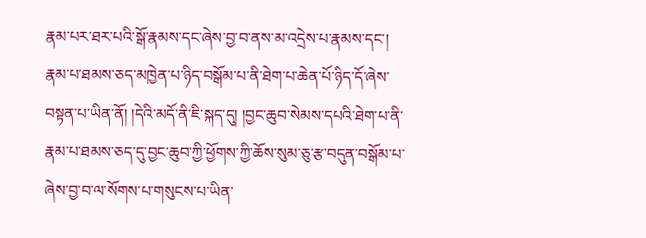རྣམ་པར་ཐར་པའི་སྒོ་རྣམས་དང་ཞེས་བྱ་བ་ནས་མ་འདྲེས་པ་རྣམས་དང་། རྣམ་པ་ཐམས་ཅད་མཁྱེན་པ་ཉིད་བསྒོམ་པ་ནི་ཐེག་པ་ཆེན་པོ་ཉིད་དོ་ཞེས་བསྟན་པ་ཡིན་ནོ། །དེའི་མདོ་ནི་ཇི་སྐད་དུ། །བྱང་ཆུབ་སེམས་དཔའི་ཐེག་པ་ནི་རྣམ་པ་ཐམས་ཅད་དུ་བྱང་ཆུབ་ཀྱི་ཕྱོགས་ཀྱི་ཆོས་སུམ་ཅུ་རྩ་བདུན་བསྒོམ་པ་ཞེས་བྱ་བ་ལ་སོགས་པ་གསུངས་པ་ཡིན་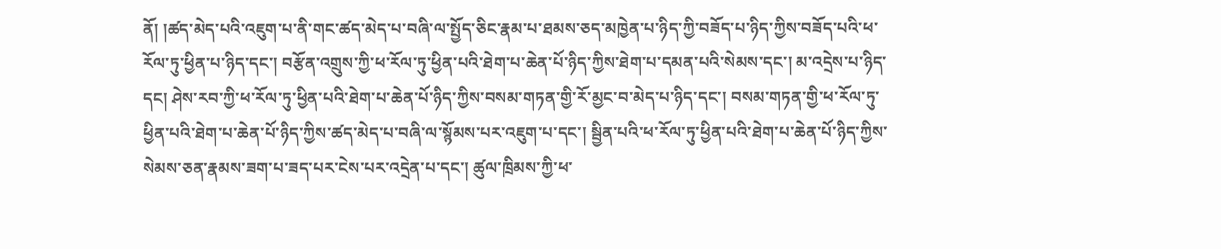ནོ། །ཚད་མེད་པའི་འཇུག་པ་ནི་གང་ཚད་མེད་པ་བཞི་ལ་སྤྱོད་ཅིང་རྣམ་པ་ཐམས་ཅད་མཁྱེན་པ་ཉིད་ཀྱི་བཟོད་པ་ཉིད་ཀྱིས་བཟོད་པའི་ཕ་རོལ་ཏུ་ཕྱིན་པ་ཉིད་དང་། བརྩོན་འགྲུས་ཀྱི་ཕ་རོལ་ཏུ་ཕྱིན་པའི་ཐེག་པ་ཆེན་པོ་ཉིད་ཀྱིས་ཐེག་པ་དམན་པའི་སེམས་དང་། མ་འདྲེས་པ་ཉིད་དང། ཤེས་རབ་ཀྱི་ཕ་རོལ་ཏུ་ཕྱིན་པའི་ཐེག་པ་ཆེན་པོ་ཉིད་ཀྱིས་བསམ་གཏན་གྱི་རོ་མྱང་བ་མེད་པ་ཉིད་དང་། བསམ་གཏན་གྱི་ཕ་རོལ་ཏུ་ཕྱིན་པའི་ཐེག་པ་ཆེན་པོ་ཉིད་ཀྱིས་ཚད་མེད་པ་བཞི་ལ་སྙོམས་པར་འཇུག་པ་དང་། སྦྱིན་པའི་ཕ་རོལ་ཏུ་ཕྱིན་པའི་ཐེག་པ་ཆེན་པོ་ཉིད་ཀྱིས་སེམས་ཅན་རྣམས་ཟག་པ་ཟད་པར་ངེས་པར་འདྲེན་པ་དང་། ཚུལ་ཁྲིམས་ཀྱི་ཕ་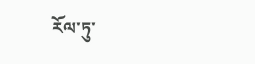རོལ་ཏུ་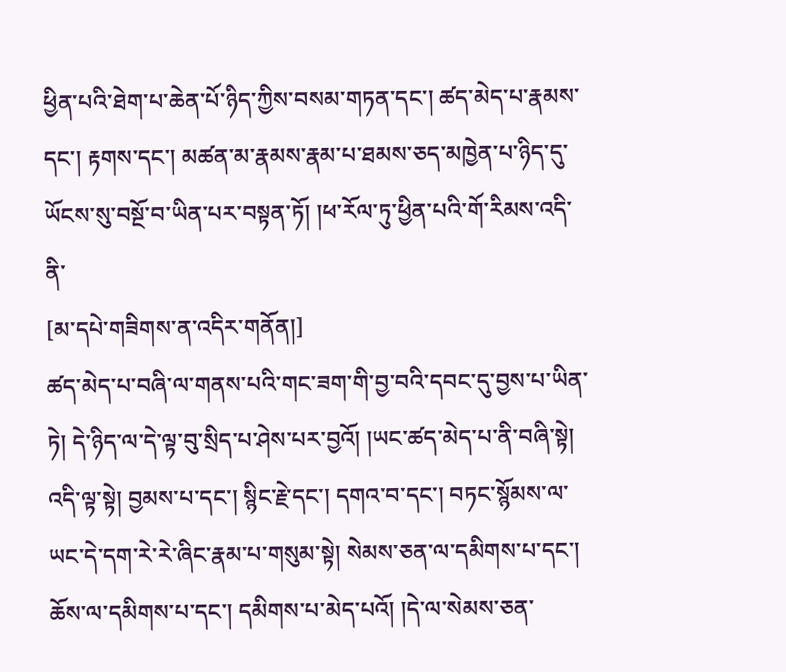ཕྱིན་པའི་ཐེག་པ་ཆེན་པོ་ཉིད་ཀྱིས་བསམ་གཏན་དང་། ཚད་མེད་པ་རྣམས་དང་། རྟགས་དང་། མཚན་མ་རྣམས་རྣམ་པ་ཐམས་ཅད་མཁྱེན་པ་ཉིད་དུ་ཡོངས་སུ་བསྔོ་བ་ཡིན་པར་བསྟན་ཏོ། །ཕ་རོལ་ཏུ་ཕྱིན་པའི་གོ་རིམས་འདི་ནི་
[མ་དཔེ་གཟིགས་ན་འདིར་གནོན།]
ཚད་མེད་པ་བཞི་ལ་གནས་པའི་གང་ཟག་གི་བྱ་བའི་དབང་དུ་བྱས་པ་ཡིན་ཏེ། དེ་ཉིད་ལ་དེ་ལྟ་བུ་སྲིད་པ་ཤེས་པར་བྱའོ། །ཡང་ཚད་མེད་པ་ནི་བཞི་སྟེ། འདི་ལྟ་སྟེ། བྱམས་པ་དང་། སྙིང་རྗེ་དང་། དགའ་བ་དང་། བཏང་སྙོམས་ལ་ཡང་དེ་དག་རེ་རེ་ཞིང་རྣམ་པ་གསུམ་སྟེ། སེམས་ཅན་ལ་དམིགས་པ་དང་། ཆོས་ལ་དམིགས་པ་དང་། དམིགས་པ་མེད་པའོ། །དེ་ལ་སེམས་ཅན་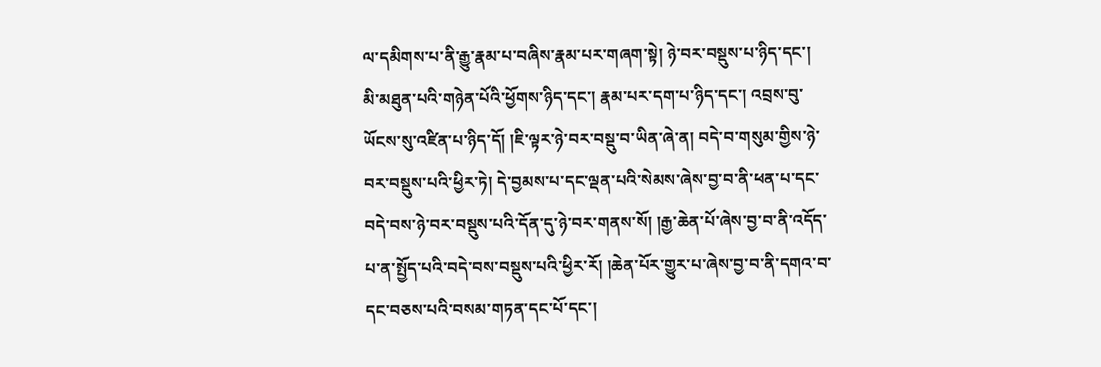ལ་དམིགས་པ་ནི་རྒྱུ་རྣམ་པ་བཞིས་རྣམ་པར་གཞག་སྟེ། ཉེ་བར་བསྡུས་པ་ཉིད་དང་། མི་མཐུན་པའི་གཉེན་པོའི་ཕྱོགས་ཉིད་དང་། རྣམ་པར་དག་པ་ཉིད་དང་། འབྲས་བུ་ཡོངས་སུ་འཛིན་པ་ཉིད་དོ། །ཇི་ལྟར་ཉེ་བར་བསྡུ་བ་ཡིན་ཞེ་ན། བདེ་བ་གསུམ་གྱིས་ཉེ་བར་བསྡུས་པའི་ཕྱིར་ཏེ། དེ་བྱམས་པ་དང་ལྡན་པའི་སེམས་ཞེས་བྱ་བ་ནི་ཕན་པ་དང་བདེ་བས་ཉེ་བར་བསྡུས་པའི་དོན་དུ་ཉེ་བར་གནས་སོ། །རྒྱ་ཆེན་པོ་ཞེས་བྱ་བ་ནི་འདོད་པ་ན་སྤྱོད་པའི་བདེ་བས་བསྡུས་པའི་ཕྱིར་རོ། །ཆེན་པོར་གྱུར་པ་ཞེས་བྱ་བ་ནི་དགའ་བ་དང་བཅས་པའི་བསམ་གཏན་དང་པོ་དང་།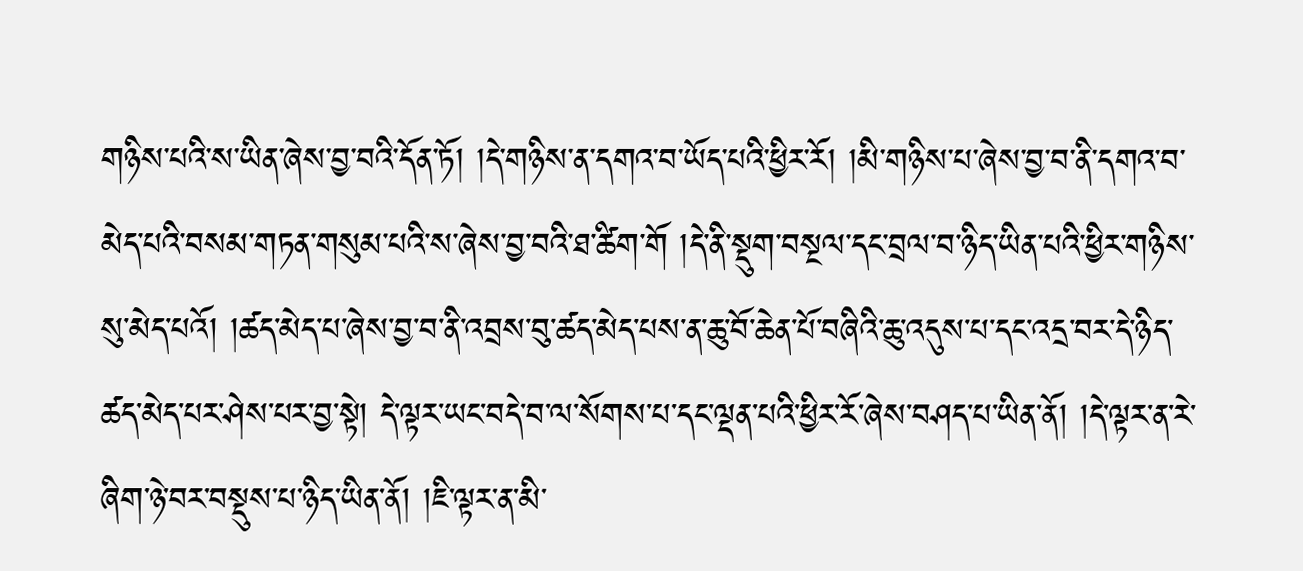གཉིས་པའི་ས་ཡིན་ཞེས་བྱ་བའི་དོན་ཏོ། །དེ་གཉིས་ན་དགའ་བ་ཡོད་པའི་ཕྱིར་རོ། །མི་གཉིས་པ་ཞེས་བྱ་བ་ནི་དགའ་བ་མེད་པའི་བསམ་གཏན་གསུམ་པའི་ས་ཞེས་བྱ་བའི་ཐ་ཚིག་གོ །དེ་ནི་སྡུག་བསྔལ་དང་བྲལ་བ་ཉིད་ཡིན་པའི་ཕྱིར་གཉིས་སུ་མེད་པའོ། །ཚད་མེད་པ་ཞེས་བྱ་བ་ནི་འབྲས་བུ་ཚད་མེད་པས་ན་ཆུ་བོ་ཆེན་པོ་བཞིའི་ཆུ་འདུས་པ་དང་འདྲ་བར་དེ་ཉིད་ཚད་མེད་པར་ཤེས་པར་བྱ་སྟེ། དེ་ལྟར་ཡང་བདེ་བ་ལ་སོགས་པ་དང་ལྡན་པའི་ཕྱིར་རོ་ཞེས་བཤད་པ་ཡིན་ནོ། །དེ་ལྟར་ན་རེ་ཞིག་ཉེ་བར་བསྡུས་པ་ཉིད་ཡིན་ནོ། །ཇི་ལྟར་ན་མི་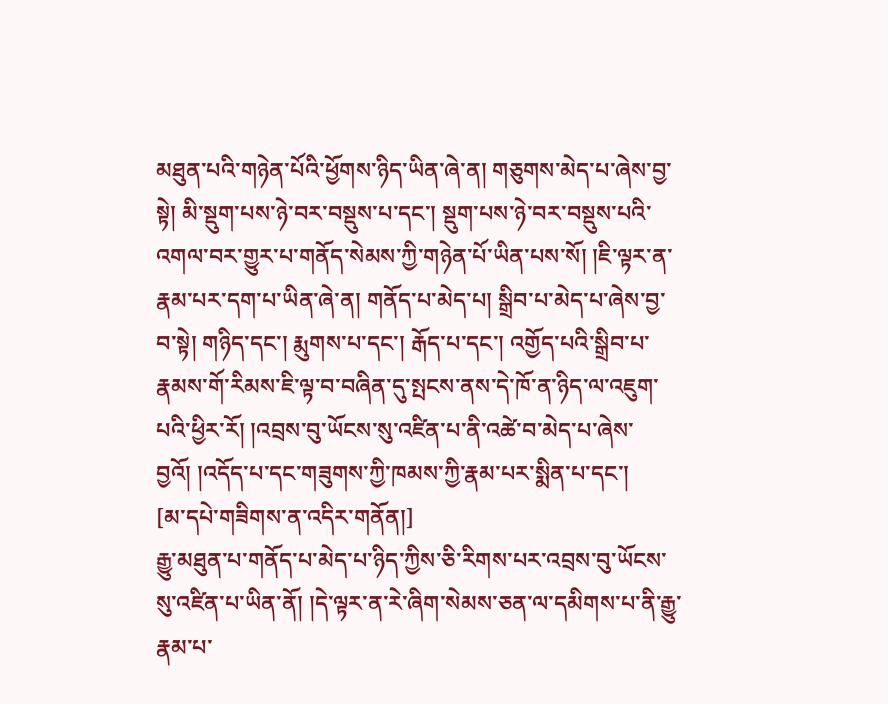མཐུན་པའི་གཉེན་པོའི་ཕྱོགས་ཉིད་ཡིན་ཞེ་ན། གཅུགས་མེད་པ་ཞེས་བྱ་སྟེ། མི་སྡུག་པས་ཉེ་བར་བསྡུས་པ་དང་། སྡུག་པས་ཉེ་བར་བསྡུས་པའི་འགལ་བར་གྱུར་པ་གནོད་སེམས་ཀྱི་གཉེན་པོ་ཡིན་པས་སོ། །ཇི་ལྟར་ན་རྣམ་པར་དག་པ་ཡིན་ཞེ་ན། གནོད་པ་མེད་པ། སྒྲིབ་པ་མེད་པ་ཞེས་བྱ་བ་སྟེ། གཉིད་དང་། རྨུགས་པ་དང་། རྒོད་པ་དང་། འགྱོད་པའི་སྒྲིབ་པ་རྣམས་གོ་རིམས་ཇི་ལྟ་བ་བཞིན་དུ་སྤངས་ནས་དེ་ཁོ་ན་ཉིད་ལ་འཇུག་པའི་ཕྱིར་རོ། །འབྲས་བུ་ཡོངས་སུ་འཛིན་པ་ནི་འཚེ་བ་མེད་པ་ཞེས་བྱའོ། །འདོད་པ་དང་གཟུགས་ཀྱི་ཁམས་ཀྱི་རྣམ་པར་སྨིན་པ་དང་།
[མ་དཔེ་གཟིགས་ན་འདིར་གནོན།]
རྒྱུ་མཐུན་པ་གནོད་པ་མེད་པ་ཉིད་ཀྱིས་ཅི་རིགས་པར་འབྲས་བུ་ཡོངས་སུ་འཛིན་པ་ཡིན་ནོ། །དེ་ལྟར་ན་རེ་ཞིག་སེམས་ཅན་ལ་དམིགས་པ་ནི་རྒྱུ་རྣམ་པ་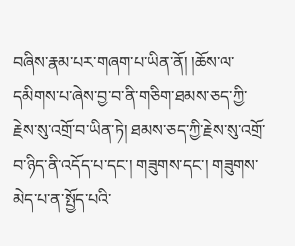བཞིས་རྣམ་པར་གཞག་པ་ཡིན་ནོ། །ཆོས་ལ་དམིགས་པ་ཞེས་བྱ་བ་ནི་གཅིག་ཐམས་ཅད་ཀྱི་རྗེས་སུ་འགྲོ་བ་ཡིན་ཏེ། ཐམས་ཅད་ཀྱི་རྗེས་སུ་འགྲོ་བ་ཉིད་ནི་འདོད་པ་དང་། གཟུགས་དང་། གཟུགས་མེད་པ་ན་སྤྱོད་པའི་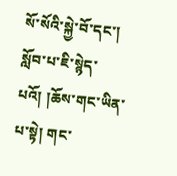སོ་སོའི་སྐྱེ་བོ་དང་། སློབ་པ་ཇི་སྙེད་པའོ། །ཆོས་གང་ཡིན་པ་སྟེ། གང་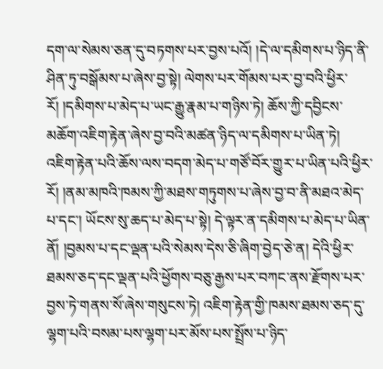དག་ལ་སེམས་ཅན་དུ་བཏགས་པར་བྱས་པའོ། །དེ་ལ་དམིགས་པ་ཉིད་ནི་ཤིན་ཏུ་བསྒོམས་པ་ཞེས་བྱ་སྟེ། ལེགས་པར་གོམས་པར་བྱ་བའི་ཕྱིར་རོ། །དམིགས་པ་མེད་པ་ཡང་རྒྱུ་རྣམ་པ་གཉིས་ཏེ། ཆོས་ཀྱི་དབྱིངས་མཆོག་འཇིག་རྟེན་ཞེས་བྱ་བའི་མཚན་ཉིད་ལ་དམིགས་པ་ཡིན་ཏེ། འཇིག་རྟེན་པའི་ཆོས་ལས་བདག་མེད་པ་གཙོ་བོར་གྱུར་པ་ཡིན་པའི་ཕྱིར་རོ། །ནམ་མཁའི་ཁམས་ཀྱི་མཐས་གཏུགས་པ་ཞེས་བྱ་བ་ནི་མཐའ་མེད་པ་དང་། ཡོངས་སུ་ཆད་པ་མེད་པ་སྟེ། དེ་ལྟར་ན་དམིགས་པ་མེད་པ་ཡིན་ནོ། །བྱམས་པ་དང་ལྡན་པའི་སེམས་དེས་ཅི་ཞིག་བྱེད་ཅེ་ན། དེའི་ཕྱིར་ཐམས་ཅད་དང་ལྡན་པའི་ཕྱོགས་བཅུ་རྒྱས་པར་བཀང་ནས་རྫོགས་པར་བྱས་ཏེ་གནས་སོ་ཞེས་གསུངས་ཏེ། འཇིག་རྟེན་གྱི་ཁམས་ཐམས་ཅད་དུ་ལྷག་པའི་བསམ་པས་ལྷག་པར་མོས་པས་སྤྲོས་པ་ཉིད་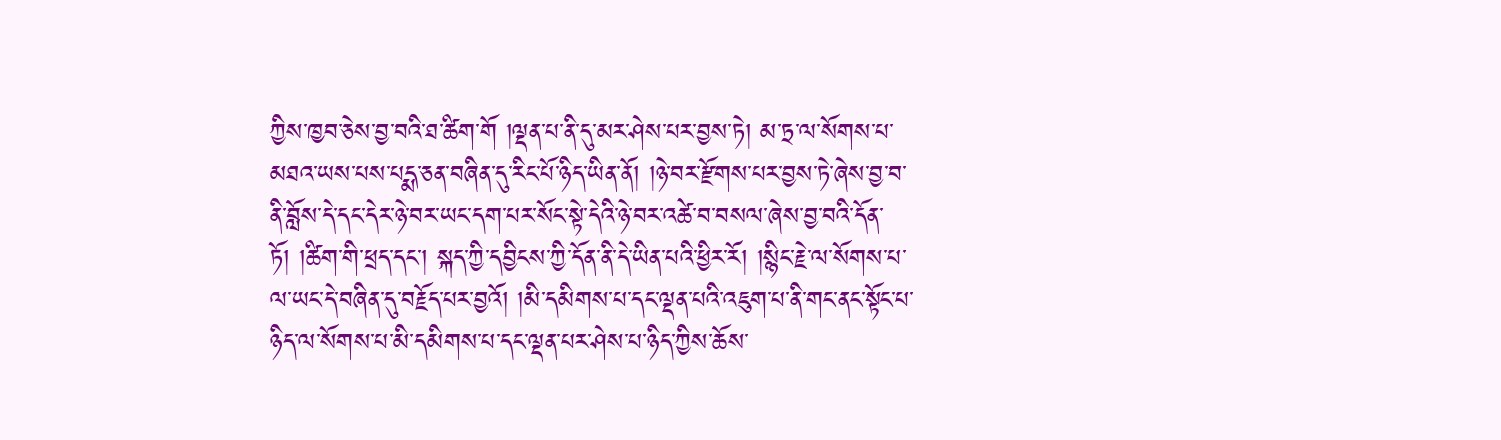ཀྱིས་ཁྱབ་ཅེས་བྱ་བའི་ཐ་ཚིག་གོ །ལྡན་པ་ནི་དུ་མར་ཤེས་པར་བྱས་ཏེ། མ་ཏྲ་ལ་སོགས་པ་མཐའ་ཡས་པས་པདྨ་ཅན་བཞིན་དུ་རིང་པོ་ཉིད་ཡིན་ནོ། །ཉེ་བར་རྫོགས་པར་བྱས་ཏེ་ཞེས་བྱ་བ་ནི་བློས་དེ་དང་དེར་ཉེ་བར་ཡང་དག་པར་སོང་སྟེ་དེའི་ཉེ་བར་འཚེ་བ་བསལ་ཞེས་བྱ་བའི་དོན་ཏོ། །ཚིག་གི་ཕྲད་དང་། སྐད་ཀྱི་དབྱིངས་ཀྱི་དོན་ནི་དེ་ཡིན་པའི་ཕྱིར་རོ། །སྙིང་རྗེ་ལ་སོགས་པ་ལ་ཡང་དེ་བཞིན་དུ་བརྗོད་པར་བྱའོ། །མི་དམིགས་པ་དང་ལྡན་པའི་འཇུག་པ་ནི་གང་ནང་སྟོང་པ་ཉིད་ལ་སོགས་པ་མི་དམིགས་པ་དང་ལྡན་པར་ཤེས་པ་ཉིད་ཀྱིས་ཆོས་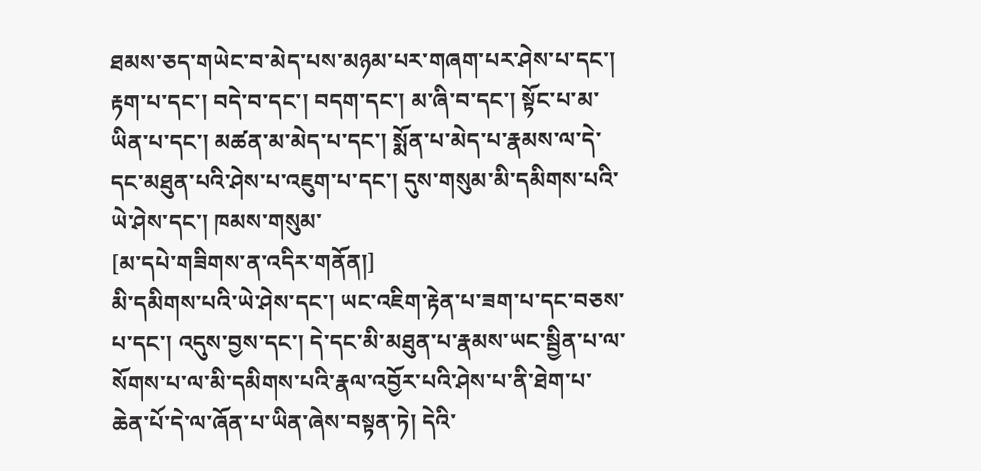ཐམས་ཅད་གཡེང་བ་མེད་པས་མཉམ་པར་གཞག་པར་ཤེས་པ་དང་། རྟག་པ་དང་། བདེ་བ་དང་། བདག་དང་། མ་ཞི་བ་དང་། སྟོང་པ་མ་ཡིན་པ་དང་། མཚན་མ་མེད་པ་དང་། སྨོན་པ་མེད་པ་རྣམས་ལ་དེ་དང་མཐུན་པའི་ཤེས་པ་འཇུག་པ་དང་། དུས་གསུམ་མི་དམིགས་པའི་ཡེ་ཤེས་དང་། ཁམས་གསུམ་
[མ་དཔེ་གཟིགས་ན་འདིར་གནོན།]
མི་དམིགས་པའི་ཡེ་ཤེས་དང་། ཡང་འཇིག་རྟེན་པ་ཟག་པ་དང་བཅས་པ་དང་། འདུས་བྱས་དང་། དེ་དང་མི་མཐུན་པ་རྣམས་ཡང་སྦྱིན་པ་ལ་སོགས་པ་ལ་མི་དམིགས་པའི་རྣལ་འབྱོར་པའི་ཤེས་པ་ནི་ཐེག་པ་ཆེན་པོ་དེ་ལ་ཞོན་པ་ཡིན་ཞེས་བསྟན་ཏེ། དེའི་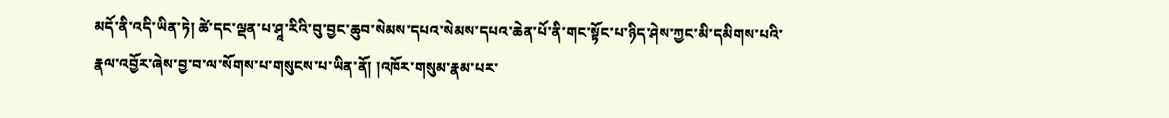མདོ་ནི་འདི་ཡིན་ཏེ། ཚེ་དང་ལྡན་པ་ཤཱ་རིའི་བུ་བྱང་ཆུབ་སེམས་དཔའ་སེམས་དཔའ་ཆེན་པོ་ནི་གང་སྟོང་པ་ཉིད་ཤེས་ཀྱང་མི་དམིགས་པའི་རྣལ་འབྱོར་ཞེས་བྱ་བ་ལ་སོགས་པ་གསུངས་པ་ཡིན་ནོ། །འཁོར་གསུམ་རྣམ་པར་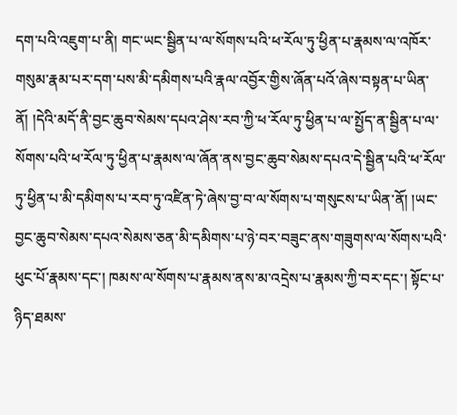དག་པའི་འཇུག་པ་ནི། གང་ཡང་སྦྱིན་པ་ལ་སོགས་པའི་ཕ་རོལ་ཏུ་ཕྱིན་པ་རྣམས་ལ་འཁོར་གསུམ་རྣམ་པར་དག་པས་མི་དམིགས་པའི་རྣལ་འབྱོར་གྱིས་ཞོན་པའོ་ཞེས་བསྟན་པ་ཡིན་ནོ། །དེའི་མདོ་ནི་བྱང་ཆུབ་སེམས་དཔའ་ཤེས་རབ་ཀྱི་ཕ་རོལ་ཏུ་ཕྱིན་པ་ལ་སྤྱོད་ན་སྦྱིན་པ་ལ་སོགས་པའི་ཕ་རོལ་ཏུ་ཕྱིན་པ་རྣམས་ལ་ཞོན་ནས་བྱང་ཆུབ་སེམས་དཔའ་དེ་སྦྱིན་པའི་ཕ་རོལ་ཏུ་ཕྱིན་པ་མི་དམིགས་པ་རབ་ཏུ་འཛིན་ཏེ་ཞེས་བྱ་བ་ལ་སོགས་པ་གསུངས་པ་ཡིན་ནོ། །ཡང་བྱང་ཆུབ་སེམས་དཔའ་སེམས་ཅན་མི་དམིགས་པ་ཉེ་བར་བཟུང་ནས་གཟུགས་ལ་སོགས་པའི་ཕུང་པོ་རྣམས་དང་། ཁམས་ལ་སོགས་པ་རྣམས་ནས་མ་འདྲེས་པ་རྣམས་ཀྱི་བར་དང་། སྟོང་པ་ཉིད་ཐམས་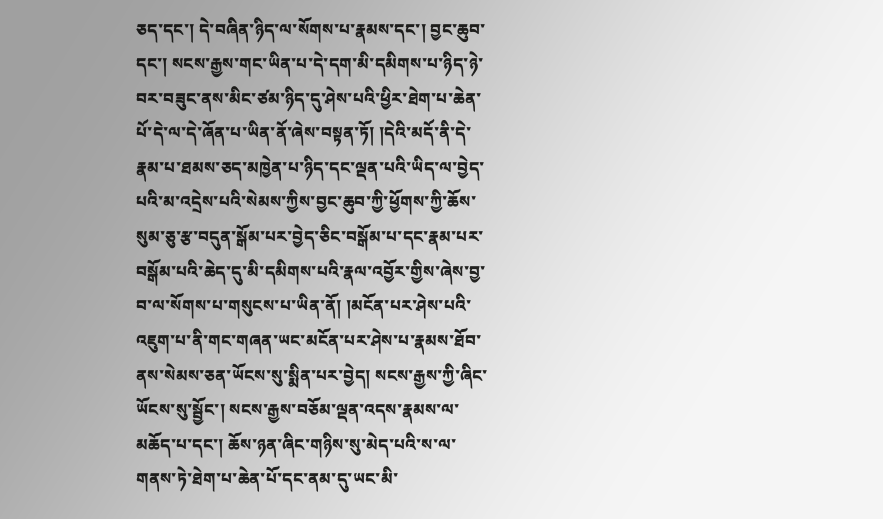ཅད་དང་། དེ་བཞིན་ཉིད་ལ་སོགས་པ་རྣམས་དང་། བྱང་ཆུབ་དང་། སངས་རྒྱས་གང་ཡིན་པ་དེ་དག་མི་དམིགས་པ་ཉིད་ཉེ་བར་བཟུང་ནས་མིང་ཙམ་ཉིད་དུ་ཤེས་པའི་ཕྱིར་ཐེག་པ་ཆེན་པོ་དེ་ལ་དེ་ཞོན་པ་ཡིན་ནོ་ཞེས་བསྟན་ཏོ། །དེའི་མདོ་ནི་དེ་རྣམ་པ་ཐམས་ཅད་མཁྱེན་པ་ཉིད་དང་ལྡན་པའི་ཡིད་ལ་བྱེད་པའི་མ་འདྲེས་པའི་སེམས་ཀྱིས་བྱང་ཆུབ་ཀྱི་ཕྱོགས་ཀྱི་ཆོས་སུམ་ཅུ་རྩ་བདུན་སྒོམ་པར་བྱེད་ཅིང་བསྒོམ་པ་དང་རྣམ་པར་བསྒོམ་པའི་ཆེད་དུ་མི་དམིགས་པའི་རྣལ་འབྱོར་གྱིས་ཞེས་བྱ་བ་ལ་སོགས་པ་གསུངས་པ་ཡིན་ནོ། །མངོན་པར་ཤེས་པའི་འཇུག་པ་ནི་གང་གཞན་ཡང་མངོན་པར་ཤེས་པ་རྣམས་ཐོབ་ནས་སེམས་ཅན་ཡོངས་སུ་སྨིན་པར་བྱེད། སངས་རྒྱས་ཀྱི་ཞིང་ཡོངས་སུ་སྦྱོང་། སངས་རྒྱས་བཅོམ་ལྡན་འདས་རྣམས་ལ་མཆོད་པ་དང་། ཆོས་ཉན་ཞིང་གཉིས་སུ་མེད་པའི་ས་ལ་གནས་ཏེ་ཐེག་པ་ཆེན་པོ་དང་ནམ་དུ་ཡང་མི་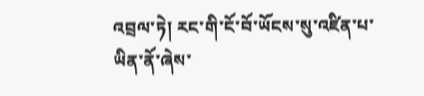འབྲལ་ཏེ། རང་གི་ངོ་བོ་ཡོངས་སུ་འཛིན་པ་ཡིན་ནོ་ཞེས་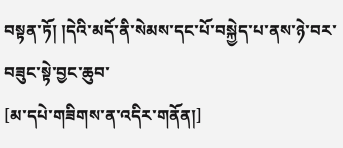བསྟན་ཏོ། །དེའི་མདོ་ནི་སེམས་དང་པོ་བསྐྱེད་པ་ནས་ཉེ་བར་བཟུང་སྟེ་བྱང་ཆུབ་
[མ་དཔེ་གཟིགས་ན་འདིར་གནོན།]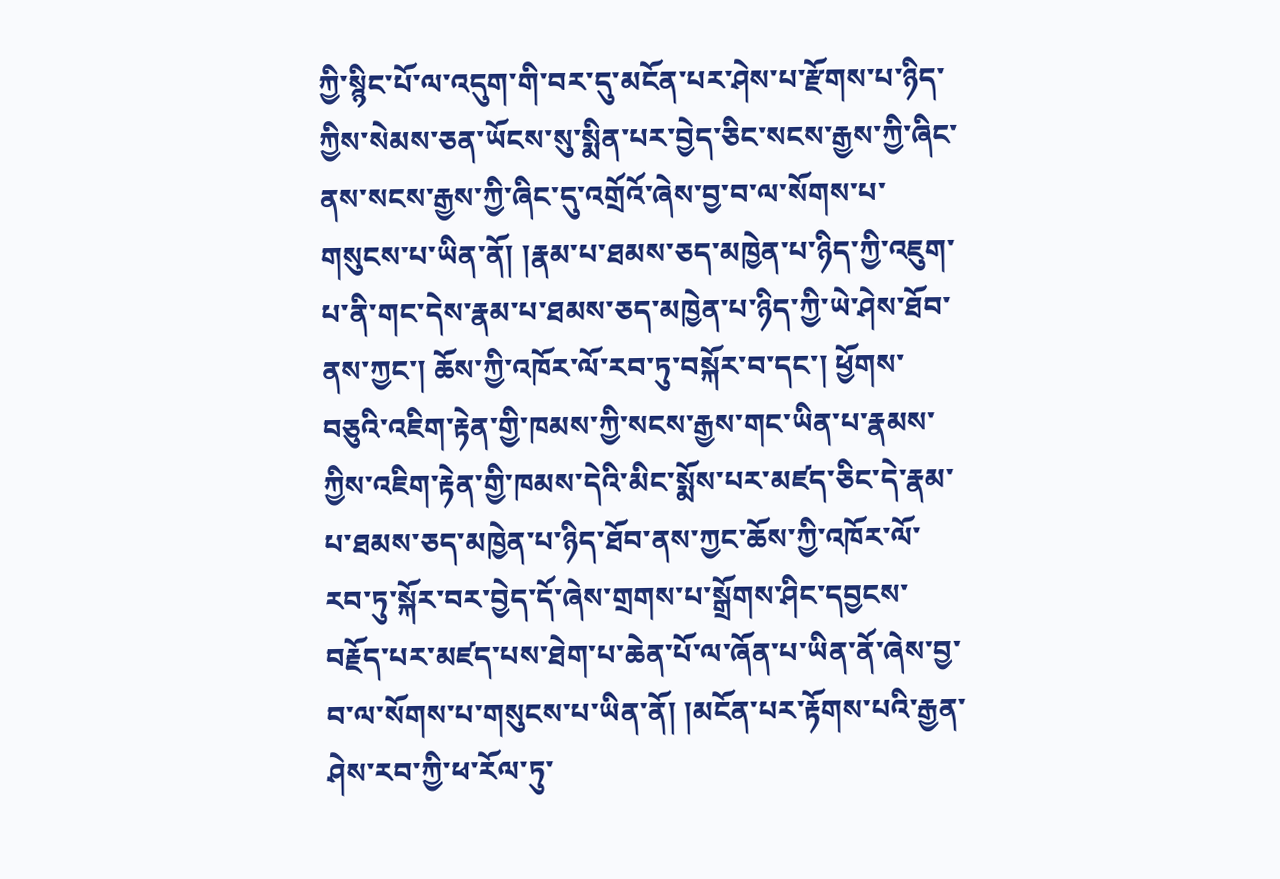ཀྱི་སྙིང་པོ་ལ་འདུག་གི་བར་དུ་མངོན་པར་ཤེས་པ་རྫོགས་པ་ཉིད་ཀྱིས་སེམས་ཅན་ཡོངས་སུ་སྨིན་པར་བྱེད་ཅིང་སངས་རྒྱས་ཀྱི་ཞིང་ནས་སངས་རྒྱས་ཀྱི་ཞིང་དུ་འགྲོའོ་ཞེས་བྱ་བ་ལ་སོགས་པ་གསུངས་པ་ཡིན་ནོ། །རྣམ་པ་ཐམས་ཅད་མཁྱེན་པ་ཉིད་ཀྱི་འཇུག་པ་ནི་གང་དེས་རྣམ་པ་ཐམས་ཅད་མཁྱེན་པ་ཉིད་ཀྱི་ཡེ་ཤེས་ཐོབ་ནས་ཀྱང་། ཆོས་ཀྱི་འཁོར་ལོ་རབ་ཏུ་བསྐོར་བ་དང་། ཕྱོགས་བཅུའི་འཇིག་རྟེན་གྱི་ཁམས་ཀྱི་སངས་རྒྱས་གང་ཡིན་པ་རྣམས་ཀྱིས་འཇིག་རྟེན་གྱི་ཁམས་དེའི་མིང་སྨོས་པར་མཛད་ཅིང་དེ་རྣམ་པ་ཐམས་ཅད་མཁྱེན་པ་ཉིད་ཐོབ་ནས་ཀྱང་ཆོས་ཀྱི་འཁོར་ལོ་རབ་ཏུ་སྐོར་བར་བྱེད་དོ་ཞེས་གྲགས་པ་སྒྲོགས་ཤིང་དབྱངས་བརྗོད་པར་མཛད་པས་ཐེག་པ་ཆེན་པོ་ལ་ཞོན་པ་ཡིན་ནོ་ཞེས་བྱ་བ་ལ་སོགས་པ་གསུངས་པ་ཡིན་ནོ། །མངོན་པར་རྟོགས་པའི་རྒྱན་ཤེས་རབ་ཀྱི་ཕ་རོལ་ཏུ་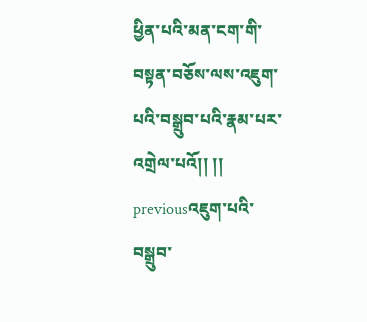ཕྱིན་པའི་མན་ངག་གི་བསྟན་བཅོས་ལས་འཇུག་པའི་བསྒྲུབ་པའི་རྣམ་པར་འགྲེལ་པའོ།། །།
previousའཇུག་པའི་བསྒྲུབ་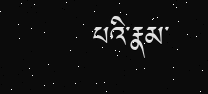པའི་རྣམ་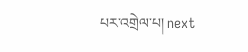པར་འགྲེལ་པ། next